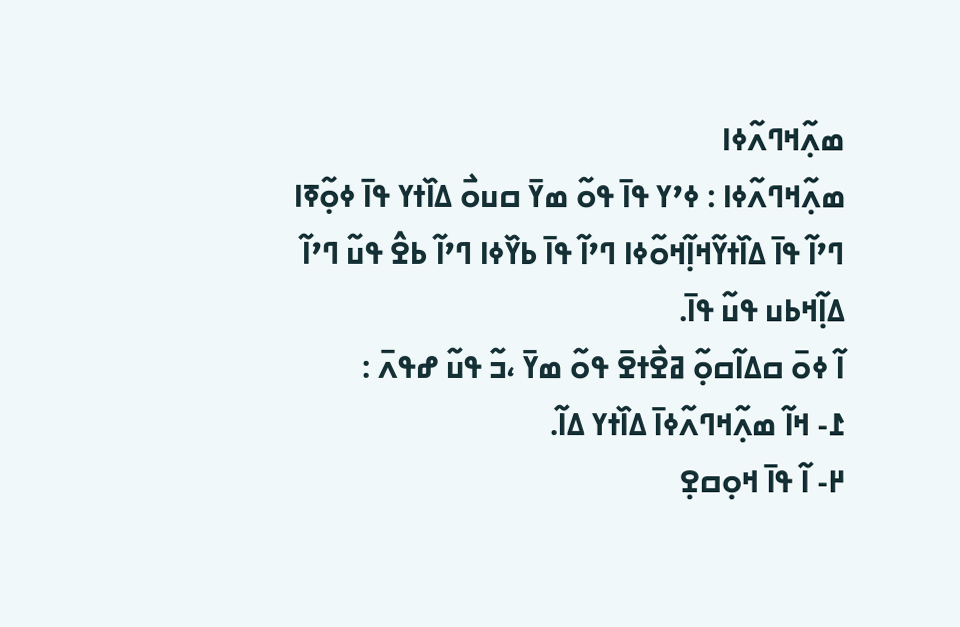ߘߍ߲߬ߞߣߍ߬ߦߊ
ߘߍ߲߬ߞߣߍ߬ߦߊ : ߦߴߌ ߟߊ߫ ߟߋ߬ ߘߌ߫ ߛߎߋ߯ ߡߊ߰ߙߌ ߟߊ߫ ߦߋ߲߬ߧߊ ߣߴߊ߬ ߟߊ߫ ߡߊ߰ߙߌ߬ߞߊ߲߬ߞߋ߬ߦߊ ߣߴߊ߬ ߟߊ߫ ߕߌ߰ߦߊ ߣߴߊ߬ ߕߐ߮ ߟߎ߬ ߣߴߊ߬ ߡߊ߲߬ߞߕߎ ߟߎ߬ ߟߊ߫.
ߊ߬ ߦߋ߫ ߛߡߊ߬ߛߋ߲߬ ߥߐ߯ߙߐ߫ ߟߋ߬ ߘߌ߫ ،ߏ߬ ߟߎ߬ ߝߟߍ߫ :
߁- ߞߊ߬ ߘߍ߲߬ߞߣߍ߬ߦߊ߫ ߡߊ߰ߙߌ ߡߊ߬.
߂- ߊ߬ ߟߊ߫ ߞߋ߲ߛߐ߲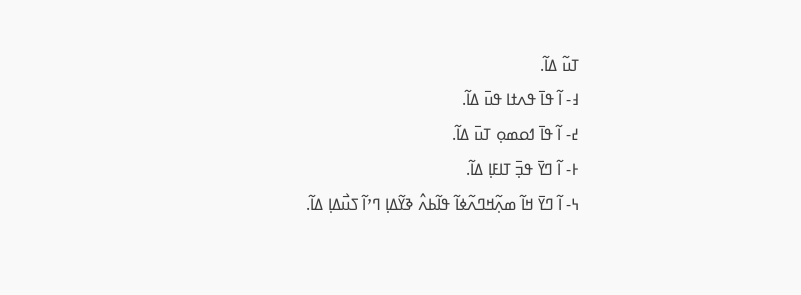ߠߎ߬ ߡߊ߬.
߃- ߊ߬ ߟߊ߫ ߟߍߙߊ ߟߎ߫ ߡߊ߬.
߄- ߊ߬ ߟߊ߫ ߗߋߘߋ߲ ߠߎ߫ ߡߊ߬.
߅- ߊ߬ ߣߌ߫ ߟߏ߲߫ ߠߊߓߊ߲ ߡߊ߬.
߆- ߊ߬ ߣߌ߫ ߞߊ߬ ߘߍ߲߬ߞߣߍ߬ߦߊ߬ ߟߊ߬ߕߍ߮ ߢߌ߬ߡߊ߲ ߣߴߊ߬ ߖߎ߯ߡߊ߲ ߡߊ߬.